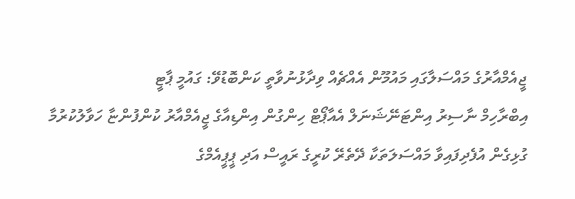ޖީއެމްއާރުގެ މައްސަލާގައި މައުމޫން އެއްޗެއް ވިދާޅުނުވާތީ ކަންބޮޑުވޭ: ގައުމީ ޕާޓީ
އިބްރާހިމް ނާސިރު އިންޓަނޭޝަނަލް އެއާޕޯޓް ހިންގުން އިންޑިއާގެ ޖީއެމްއާރު ކުންފުންޏާ ހަވާލުކުރުމާ ގުޅިގެން އުފެދިފައިވާ މައްސަލަތަކާ ދޭތެރޭ ކުރީގެ ރައީސް އަދި ޕީޕީއެމްގެ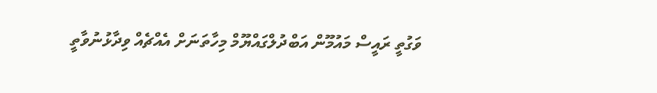ވަގުތީ ރައީސް މައުމޫން އަބްދުލްގައްޔޫމް މިހާތަނަށް އެއްޗެއް ވިދާޅުނުވާތީ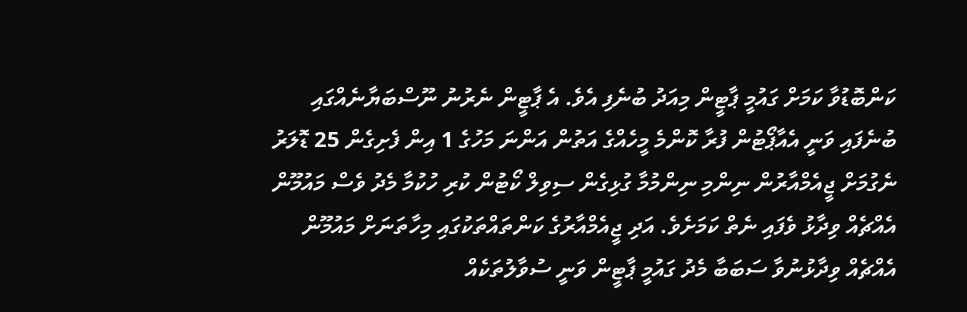ކަންބޮޑުވާ ކަމަށް ގައުމީ ޕާޓީން މިއަދު ބުނެފި އެވެ. އެ ޕާޓީން ނެރުނު ނޫސްބަޔާނެއްގައި ބުނެފައި ވަނީ އެއާޕޯޓުން ފުރާ ކޮންމެ މީހެއްގެ އަތުން އަންނަ މަހުގެ 1 އިން ފެށިގެން 25 ޑޮލަރު ނެގުމަށް ޖީއެމްއާރުން ނިންމި ނިންމުމާ ގުޅިގެން ސިވިލް ކޯޓުން ކުރި ހުކުމާ މެދު ވެސް މައުމޫން އެއްޗެއް ވިދާޅު ވެފައި ނެތް ކަމަށެވެ. އަދި ޖީއެމްއާރުގެ ކަންތައްތަކުގައި މިހާތަނަށް މައުމޫން އެއްޗެއް ވިދާޅުނުވާ ސަބަބާ މެދު ގައުމީ ޕާޓީން ވަނީ ސުވާލުތަކެއް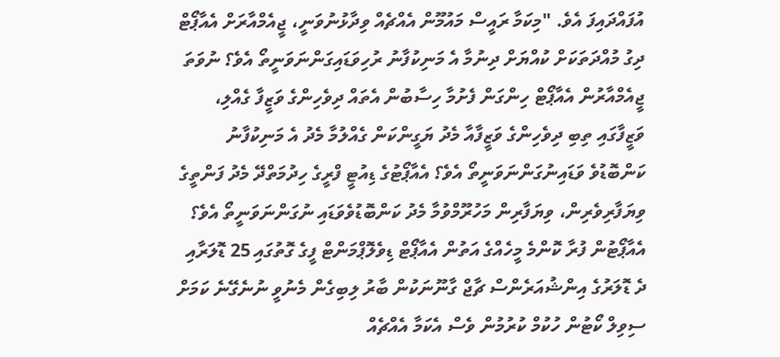އުފައްދައިފަ އެވެ. "މިކަމާ ރައީސް މައުމޫން އެއްޗެއް ވިދާޅުނުވަނީ، ޖީއެމްއާރަށް އެއާޕޯޓް ދިގު މުއްދަތަކަށް ކުއްޔަށް ދިނުމާ އެ މަނިކުފާނު ރުހިވަޑައިގަންނަވަނީތޯ އެވެ؟ ނުވަތަ ޖީއެމްއާރުން އެއާޕޯޓް ހިންގަން ފެށުމާ ހިސާބުން އެތައް ދިވެހިންގެ ވަޒީފާ ގެއްލި، ވަޒީފާގައި ތިބި ދިވެހިންގެ ވަޒީފާއާ މެދު ޔަގީންކަން ގެއްލުމާ މެދު އެ މަނިކުފާނު ކަންބޮޑުވެ ވަޑައިނުގަންނަވަނީތޯ އެވެ؟ އެއާޕޯޓުގެ ޑިއުޓީ ފްރީގެ ހިދުމަތްދޭ މެދު ފަންތީގެ ވިޔަފާރިވެރިން، ވިޔަފާރިން މަހުރޫމްވުމާ މެދު ކަންބޮޑުވެވަޑައި ނުގަންނަވަނީތޯ އެވެ؟ އެއާޕޯޓުން ފުރާ ކޮންމެ މީހެއްގެ އަތުން އެއާޕޯޓް ޑިވެލޮޕްމަންޓް ފީގެ ގޮތުގައި 25 ޑޮލަރާއި ދެ ޑޮލަރުގެ އިންޝުއަރެންސް ޗާޖް ގާނޫނަކުން ބާރު ލިބިގެން މެނުވީ ނުނެގޭނެ ކަމަށް ސިވިލް ކޯޓުން ހުކުމް ކުރުމުން ވެސް އެކަމާ އެއްޗެއް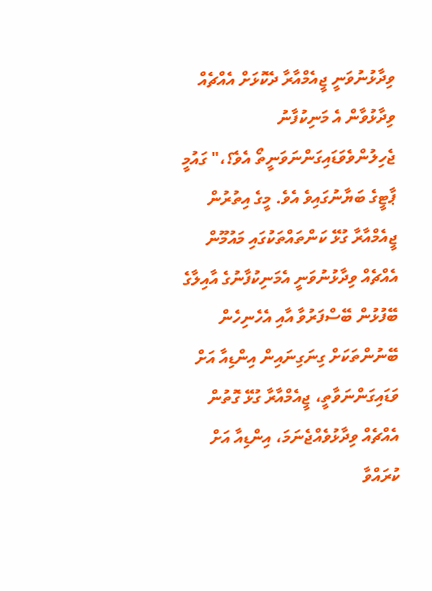ވިދާޅުނުވަނީ ޖީއެމްއާރާ ދެކޮޅަށް އެއްޗެއް ވިދާޅުވާން އެ މަނިކުފާނު ޖެހިލުންވެވަޑައިގަންނަވަނީތޯ އެވެ؟،" ގައުމީ ޕާޓީގެ ބަޔާނުގައިވެ އެވެ. މީގެ އިތުރުން ޖީއެމްއާރާ ގުޅޭ ކަންތައްތަކުގައި މައުމޫން އެއްޗެއް ވިދާޅުނުވަނީ އެމަނިކުފާނުގެ އާއިލާގެ ބޭފުޅުން ބޭސްފަރުވާ އާއި އެހެނިހެން ބޭނުންތަކަށް ގިނަގިނައިން އިންޑިއާ އަށް ވަޑައިގަންނަވާތީ، ޖީއެމްއާރާ ގުޅޭ ގޮތުން އެއްޗެއް ވިދާޅުވެއްޖެނަމަ، އިންޑިއާ އަށް ކުރައްވާ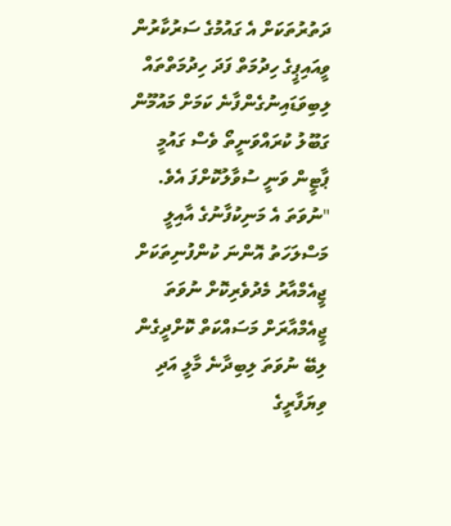ދަތުރުތަކަށް އެ ގައުމުގެ ސަރުކާރުން ވީއައިޕީގެ ހިދުމަތް ފަދަ ހިދުމަތްތައް ލިބިވަޑައިނުގެންފާނެ ކަމަށް މައުމޫން ގަބޫލު ކުރައްވަނީތޯ ވެސް ގައުމީ ޕާޓީން ވަނީ ސުވާލުކޮށްފަ އެވެ. "ނުވަތަ އެ މަނިކުފާނުގެ އާއިލީ މަސްލަހަތު އޮންނަ ކުންފުނިތަކަށް ޖީއެމްއާރު މެދުވެރިކޮށް ނުވަތަ ޖީއެމްއާރަށް މަސައްކަތް ކޮށްދީގެން ލިބޭ ނުވަތަ ލިބިދާނެ މާލީ އަދި ވިޔަފާރީގެ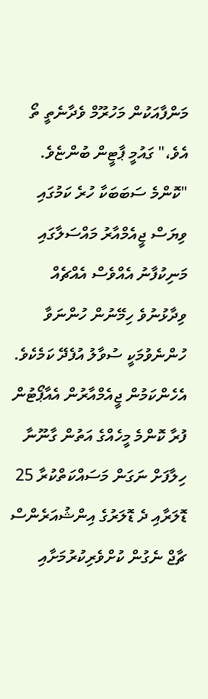މަންފާއަކުން މަހުރޫމް ވެދާނެތީ ތޯ އެވެ،" ގައުމީ ޕާޓީން ބުންޏެވެ. "ކޮންމެ ސަބަބަކާ ހުރެ ކަމުގައި ވިޔަސް ޖީއެމްއާރު މައްސަލާގައި މަނިކުފާނު އެއްވެސް އެއްޗެއް ވިދާޅުނުވެ ހިމޭނުން ހުންނަވާ ހުންނެވުމަކީ ސުވާލު އުފެދޭ ކަމެކެވެ. އެހެންކަމުން ޖީއެމްއާރުން އެއާޕޯޓުން ފުރާ ކޮންމެ މީހެއްގެ އަތުން ގާނޫނާ ހިލާފަށް ނަގަން މަސައްކަތްކުރާ 25 ޑޮލަރާއި ދެ ޑޮލަރުގެ އިންޝުއަރެންސް ޗާޖް ނެގުން ކުށްވެރިކުރުމަށާއި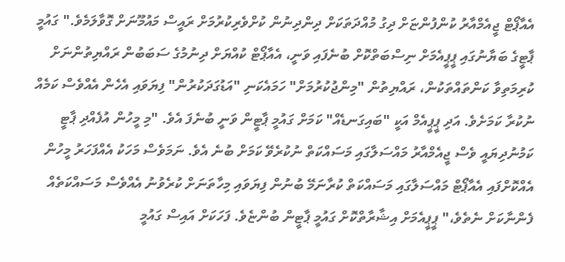އެއާޕޯޓް ޖީއެމްއާރު ކުންފުންޏަށް ދިގު މުއްދަތަކަށް ދިންދިނުން ކުށްވެރިކުރުމަށް ރައީސް މައުމޫނަށް ގޮވާލަމެވެ." ގައުމީ ޕާޓީގެ ބަޔާނުގައި ޕީޕީއެމަށް ނިސްބަތްކޮށް ބުނެފައި ވަނީ، އެއާޕޯޓް ކުއްޔަށް ދިނުމުގެ ސަބަބުން ރައްޔިތުންނަށް ކުރިމަތިވާ ކަންތައްތަކުން، ރައްޔިތުން "މިންޖުކުރުމަށް" ހަމައެކަނި "އަޑުގަދަކުރުން" ފިޔަވައި އެހެން އެއްވެސް ކަމެއް ނުކުރާ ކަމަށެވެ. އަދި ޕީޕީއެމް އަކީ "ބައިގަނޑެއް" ކަމަށް ގައުމީ ޕާޓީން ވަނީ ބުނެފަ އެވެ. "މި މީހުން އުފެއްދި ޕާޓީ ކަމުނުދިޔައީ ވެސް ޖީއެމްއާރު މައްސަލާގައި މަސައްކަތް ނުކުރެވޭ ކަމަށް ބުނެ އެވެ. ނަމަވެސް މަހަކު އެއްފަހަރު މީހުން އެއްކޮށްފައި އެއާޕޯޓް މައްސަލާގައި މަސައްކަތް ކުރާނަމޭ ބުނުން ފިޔަވައި މިހާތަނަށް ކުރެވުނު އެއްވެސް މަސައްކަތެއް ފެންނާކަށް ނެތެވެ،" ޕީޕީއެމަށް އިޝާރާތްކޮށް ގައުމީ ޕާޓީން ބުންޏެވެ. ފަހަކަށް އައިސް ގައުމީ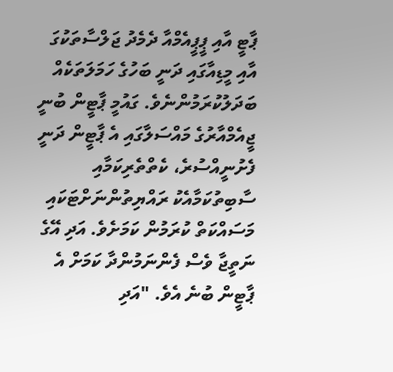ޕާޓީ އާއި ޕީޕީއެމްއާ ދެމެދު ޖަލްސާތަކުގަ އާއި މީޑިއާގައި ދަނީ ބަހުގެ ހަމަލަތަކެއް ބަދަލުކުރަމުންނެވެ. ގައުމީ ޕާޓީން ބުނީ ޖީއެމްއާރުގެ މައްސަލާގައި އެ ޕާޓީން ދަނީ ފެށުނީއްސުރެ، ކެތްތެރިކަމާއި ސާބިތުކަމާއެކު ރައްޔިތުންނަށްޓަކައި މަސައްކަތް ކުރަމުން ކަމަށެވެ. އަދި އޭގެ ނަތީޖާ ވެސް ފެންނަމުންދާ ކަމަށް އެ ޕާޓީން ބުނެ އެވެ. "އަދި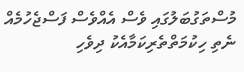މުސްތަގުބަލުގައި ވެސް އެއްވެސް ފަސްޖެހުމެއް ނެތި ހިކުމަތްތެރިކަމާއެކު ދިވެހި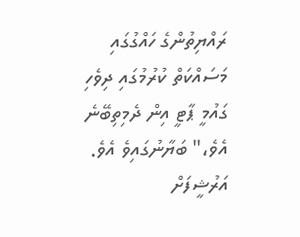ރައްޔިތުންގެ ހައްގުގައި މަސައްކަތް ކުރުމުގައި ދިވެހި ގައުމީ ޕާޓީ އިން ދެމިތިބޭނެ އެވެ،" ބަޔާނުގައިވެ އެވެ.
އަރުޝީފަށް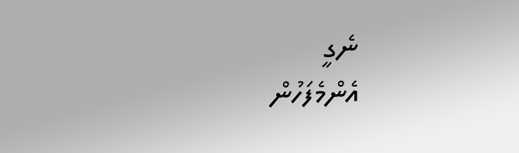ނެގީ
އެންމެފަހުން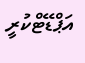އަޕްޑޭޓްކުރީ